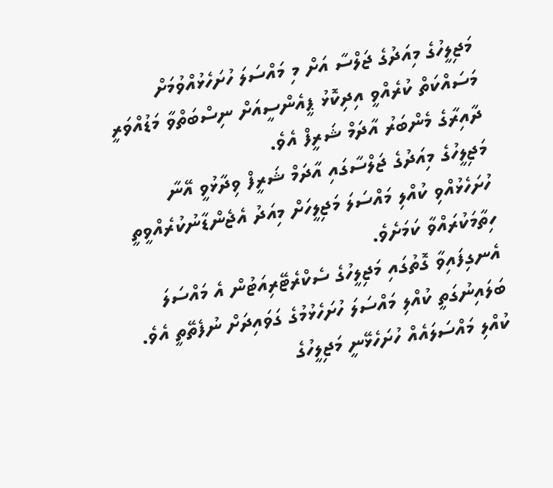މަޖިލީހުގެ މިއަދުގެ ޖަލްސާ އަށް މި މައްސަލަ ހުށަހެޅުއްވުމަށް މަސައްކަތް ކުރެއްވީ އިދިކޮޅު ޕީއެންސީއަށް ނިސްބަތްވާ މަޑުއްވަރީ ދާއިރާގެ މެންބަރު އާދަމް ޝަރީފް އެވެ.
މަޖިލީހުގެ މިއަދުގެ ޖަލްސާގައި އާދަމް ޝަރީފް ވިދާޅުވީ އޭނާ ހުށަހެޅުއްވި ކުއްލި މައްސަލަ މަޖިލީހަށް މިއަދު އެޖެންޑާނުކުރެއްވީތީ ހިތާމަކުރައްވާ ކަމަށެވެ.
އެނގިފައިވާ ގޮތުގައި މަޖިލީހުގެ ސެކްރެޓޭރިއަޓުން އެ މައްސަލަ ބަލައިނުގަތީ ކުއްލި މައްސަލަ ހުށަހެޅުމުގެ ގަވައިދަށް ނުފެތޭތީ އެވެ. ކުއްލި މައްސަލައެއް ހުށަހެޅޭނީ މަޖިލީހުގެ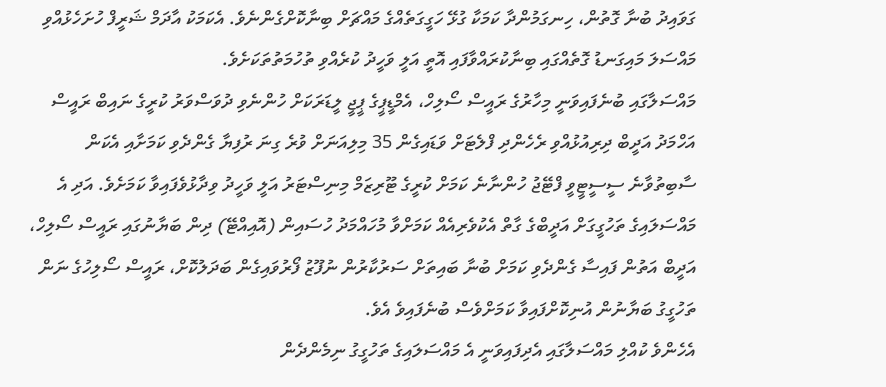ގަވައިދު ބުނާ ގޮތުން، ހިނގަމުންދާ ކަމަކާ ގުޅޭ ހަގީގަތެއްގެ މައްޗަށް ބިނާކޮށްގެންނެވެ. އެކަމަކު އާދަމް ޝަރީފް ހުށަހެޅުއްވި މައްސަލަ މައިގަނޑު ގޮތެއްގައި ބިނާކުރައްވާފައި އޮތީ އަލީ ވަހީދު ކުރެއްވި ތުހުމަތުތަކަށެވެ.
މައްސަލާގައި ބުނެފައިވަނީ މިހާރުގެ ރައީސް ސޯލިހް، އެމްޑީޕީގެ ޕީޖީ ލީޑަރަކަށް ހުންނެވި ދުވަސްވަރު ކުރީގެ ނައިބް ރައީސް އަހްމަދު އަދީބް ދިރިއުޅުއްވި ރެހެންދި ފްލެޓަށް ވަޑައިގެން 35 މިލިއަނަށް ވުރެ ގިނަ ރުފިޔާ ގެންދެވި ކަމަށާއި އެކަން ސާބިތުވާނެ ސީސީޓީވީ ފްޓޭޖު ހުންނާނެ ކަމަށް ކުރީގެ ޓޫރިޒަމް މިނިސްޓަރު އަލީ ވަހީދު ވިދާޅުވެފައިވާ ކަމަށެވެ. އަދި އެ މައްސަލައިގެ ތަހުގީގަށް އަދީބްގެ ގާތް އެކުވެރިއެއް ކަމަށްވާ މުހައްމަދު ހުސައިން (އޮއިއްޓޭ) ދިން ބަޔާނުގައި ރައީސް ސޯލިހް، އަދީބް އަތުން ފައިސާ ގެންދެވި ކަމަށް ބުނާ ބައިތަށް ސަރުކާރުން ނުފޫޒު ފޯރުވައިގެން ބަދަލުކޮށް، ރައީސް ސޯލިހުގެ ނަން ތަހުގީގު ބަޔާނުން އުނިކޮށްފައިވާ ކަމަށްވެސް ބުނެފައިވެ އެވެ.
އެހެންވެ ކުއްލި މައްސަލާގައި އެދިފައިވަނީ އެ މައްސަލައިގެ ތަހުގީގު ނިމެންދެން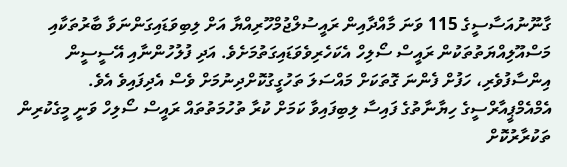ގާނޫނުއަސާސީގެ 115 ވަނަ މާއްދާއިން ރައީސުލްޖުމްހޫރިއްޔާ އަށް ލިބިވަޑައިގަންނަވާ ބާރުތަކާއި މަސްއޫލިއްޔަތުތަކުން ރައީސް ސޯލިހް އެކަހެރިވެވަޑައިގަތުމަށެވެ. އަދި ފުލުހުންނާއި އޭސީސީން އިންސާފުވެރި، ހަފުށް ފެންނަ ގޮތަކަށް މައްސަލަ ތަހުގީގުކޮށްދިނުމަށް ވެސް އެދިފައިވެ އެވެ.
އެމްއެމްޕީއާރްސީގެ ހިޔާނާތުގެ ފައިސާ ލިބިފައިވާ ކަމަށް ކުރާ ތުހުމަތުތައް ރައީސް ސޯލިހް ވަނީ މީގެކުރިން ތަކުރާރުކޮށް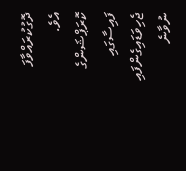ދޮގުކުރައްވާފަ އެވެ. ކޮރަޕްޝަންގެ ފައިސާގައި ޖެހިވަޑައިގެންފައި ނުވާނެ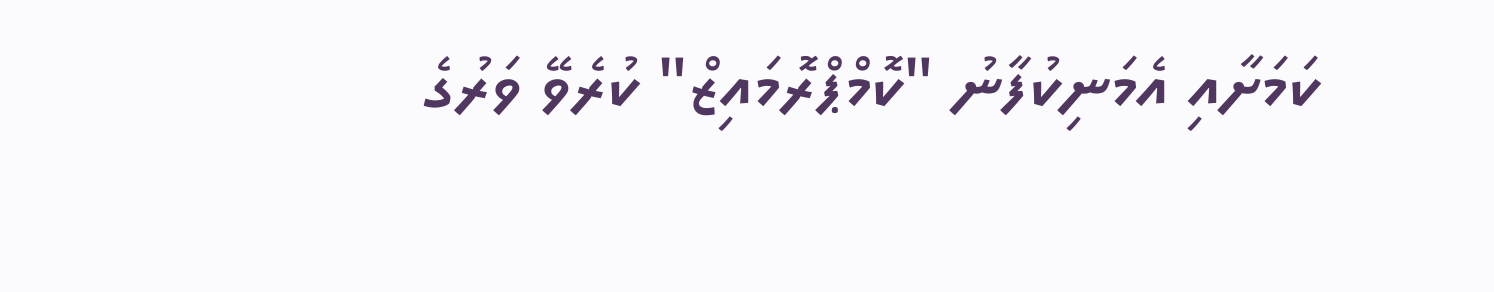ކަމަށާއި އެމަނިކުފާނު "ކޮމްޕްރޮމައިޒް" ކުރެވޭ ވަރުގެ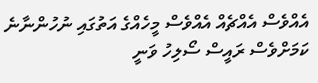އެއްވެސް އެއްޗެއް އެއްވެސް މީހެއްގެ އަތުގައި ނުހުންނާނެ ކަމަށްވެސް ރައީސް ސޯލިހު ވަނީ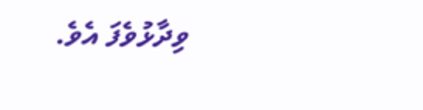ވިދާޅުވެފަ އެވެ.